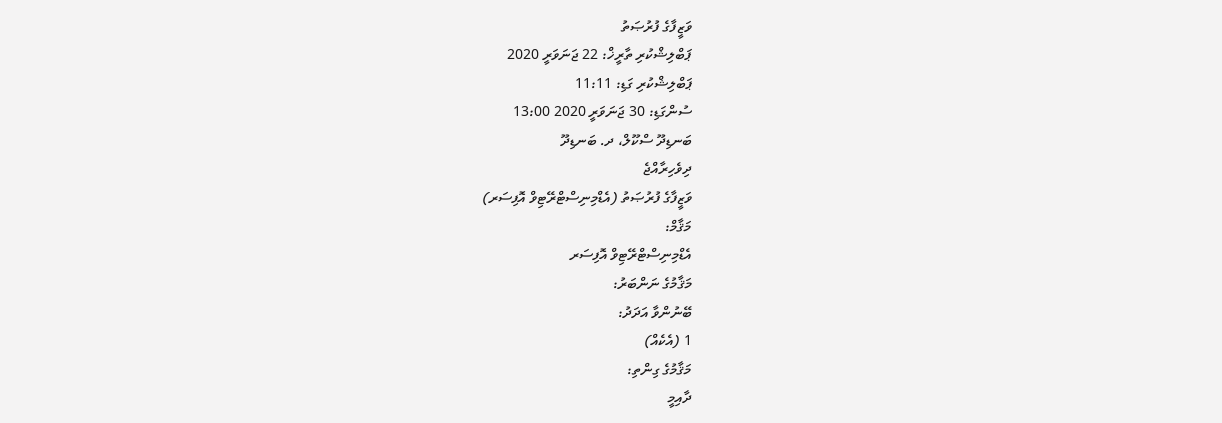ވަޒީފާގެ ފުރުޞަތު
ޕަބްލިޝްކުރި ތާރީޚް: 22 ޖަނަވަރީ 2020
ޕަބްލިޝްކުރި ގަޑި: 11:11
ސުންގަޑި: 30 ޖަނަވަރީ 2020 13:00
ބަނޑިދޫ ސްކޫލް، ދ. ބަނޑިދޫ
ދިވެހިރާއްޖެ
ވަޒީފާގެ ފުރުޞަތު (އެޑްމިނިސްޓްރޭޓިވް އޮފިސަރ)
މަޤާމް:
އެޑްމިނިސްޓްރޭޓިވް އޮފިސަރ
މަޤާމުގެ ނަންބަރު:
ބޭނުންވާ އަދަދު:
1 (އެކެއް)
މަޤާމުގެ ގިންތި:
ދާއިމީ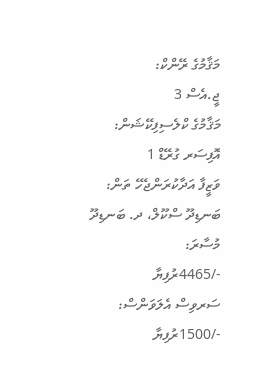މަޤާމުގެ ރޭންކް:
ޖީ.އެސް 3
މަޤާމުގެ ކްލެސިފިކޭޝަން:
އޮފިސަރ ގުރޭޑް 1
ވަޒީފާ އަދާކުރަންޖެހޭ ތަން:
ބަނޑިދޫ ސްކޫލް، ދ. ބަނޑިދޫ
މުސާރަ:
-/4465ރުފިޔާ
ސަރވިސް އެލަވަންސް:
-/1500ރުފިޔާ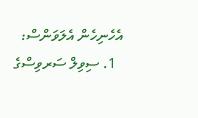އެހެނިހެން އެލަވަންސް:
  1. ސިވިލް ސަރވިސްގެ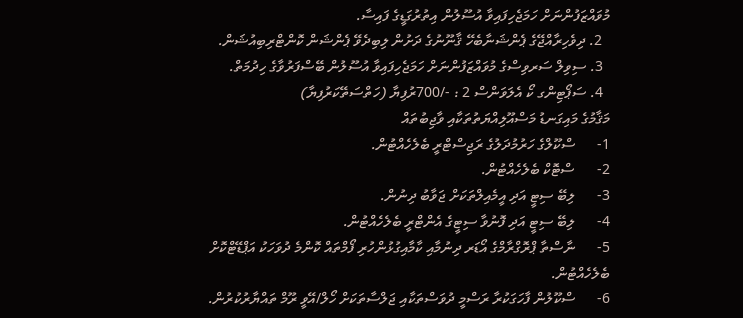މުވައްޒަފުންނަށް ހަމަޖެހިފައިވާ އުސޫލުން އިތުރުގަޑީގެ ފައިސާ.
  2. ދިވެހިރާއްޖޭގެ ޕެންޝަނާބެހޭ ޤާނޫނުގެ ދަށުން ލިބިދެވޭ ޕެންޝަން ކޮންޓްރިބިއުޝަން.
  3. ސިވިލް ސަރވިސްގެ މުވައްޒަފުންނަށް ހަމަޖެހިފައިވާ އުސޫލުން ބޭސްފަރުވާގެ ހިދުމަތް.
  4. ސަޕޯޓިންގ ކޯ އެލަވަންސް 2 : -/700ރުފިޔާ (ހަތްސަތޭކަރުފިޔާ)
މަޤާމުގެ މައިގަނޑު މަސްއޫލިއްޔަތުތަކާއި ވާޖިބުތައް
1-      ސްކޫލްގެ ހަރުމުދަލުގެ ރަޖިސްޓްރީ ބެލެހެއްޓުން.
2-      ސްޓޮކް ބެލެހެއްޓުން.
3-      ލިބޭ ސިޓީ އަދި އީމެއިލްތަކަށް ޖަވާބު ދިނުން.
4-      ލިބޭ ސިޓީ އަދި ފޮނުވާ ސިޓީގެ އެންޓްރީ ބެލެހެއްޓުން.
5-      ނާސްތާ ޕްރޮގްރާމްގެ އޯޑަރ ދިނުމާއި ކާމާއިގުޅުންހުރި ފޯމްތައް ކޮންމެ ދުވަހަކު އަޕްޑޭޓްކޮށް ބެލެހެއްޓުން.
6-      ސްކޫލުން ފާހަގަކުރާ ރަސްމީ ދުވަސްތަކާއި ޖަލްސާތަކަށް ހޯލް/އޭވީ ރޫމް ތައްޔާރުކުރުން.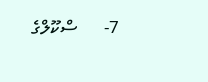7-      ސްކޫލްގެ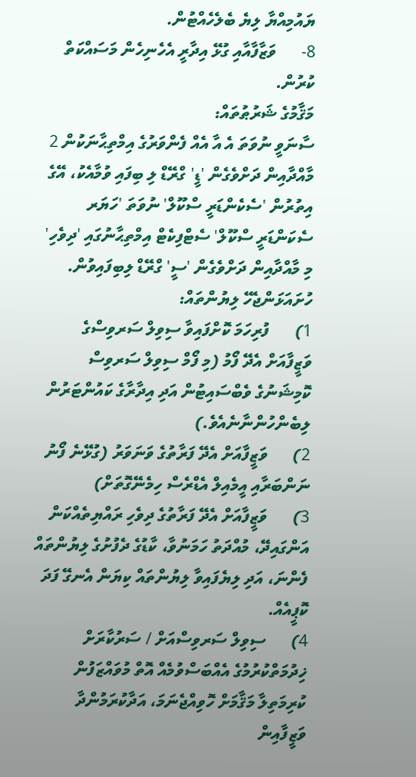ޔައުމިއްޔާ ލިޔެ ބެލެހެއްޓުން.
8-      ވަޒާފާއާއި ގުޅޭ އިދާރީ އެހެނިހެން މަސައްކަތް ކުރުން.
މަޤާމުގެ ޝަރުޠުތައް:
ސާނަވީ ނުވަތަ އެ އާ އެއް ފެންވަރުގެ އިމްތިޙާނަކުން 2 މާއްދާއިން ދަށްވެގެން 'ޑީ' ގްރޭޑް ލި ބިފައި ވުމާއެކު، އޭގެ އިތުރުން 'ސެކެންޑަރީ ސްކޫލް' ނުވަތަ 'ހަޔަރ ސެކަންޑަރީ ސްކޫލް' ސެޓްފިކެޓް އިމްތިޙާނުގައި 'ދިވެހި' މި މާއްދާއިން ދަށްވެގެން 'ސީ' ގްރޭޑް ލިބިފައިވުން.
ހުށައަޅަންޖެހޭ ލިޔުންތައް:
1)      ފުރިހަމަ ކޮށްފައިވާ ސިވިލް ސަރވިސްގެ ވަޒީފާއަށް އެދޭ ފޯމު (މި ފޯމް ސިވިލް ސަރވިސް ކޮމިޝަނުގެ ވެބްސައިޓުން އަދި އިދާރާގެ ކައުންޓަރުން ލިބެންހުންނާނެއެވެ.)
2)      ވަޒީފާއަށް އެދޭ ފަރާތުގެ ވަނަވަރު (ގުޅޭނެ ފޯނު ނަންބަރާއި އީމެއިލް އެޑްރެސް ހިމެނޭގޮތަށް)
3)      ވަޒީފާއަށް އެދޭ ފަރާތުގެ ދިވެހި ރައްޔިތެއްކަން އަންގައިދޭ، މުއްދަތު ހަމަނުވާ، ކާޑުގެ ދެފުށުގެ ލިޔުންތައް ފެންނަ، އަދި ލިޔެފައިވާ ލިޔުންތައް ކިޔަން އެނގޭ ފަދަ ކޮޕީއެއް.
4)      ސިވިލް ސަރވިސްއަށް / ސަރުކާރަށް ޚިދުމަތްކުރުމުގެ އެއްބަސްވުމެއް އޮތް މުވައްޒަފުން ކުރިމަތިލާ މަޤާމަށް ހޮވިއްޖެނަމަ، އަދާކުރަމުންދާ ވަޒީފާއިން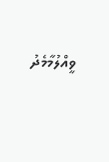ވީއްލުމާމެދު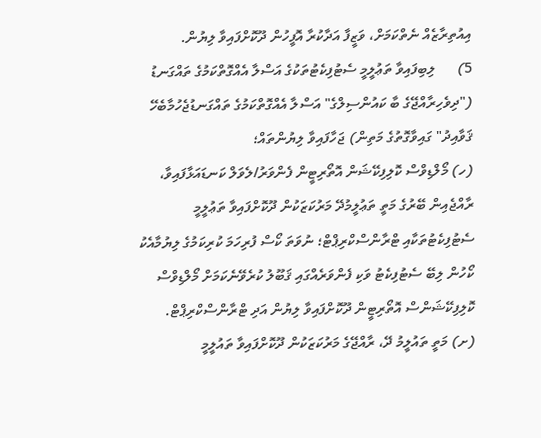އިއުތިރާޒެއް ނެތްކަމަށް، ވަޒީފާ އަދާކުރާ އޮފީހުން ދޫކޮށްފައިވާ ލިޔުން.
5)      ލިބިފައިވާ ތަޢުލީމީ ސެޓުފިކެޓުތަކުގެ އަސްލާ އެއްގޮތްކަމުގެ ތައްގަނޑު ("ދިވެހިރާއްޖޭގެ ބާ ކައުންސިލްގެ" އަސްލާ އެއްގޮތްކަމުގެ ތައްގަނޑުޖެހުމާބެހޭ ޤަވާއިދު" ގައިވާގޮތުގެ މަތިން) ޖަހާފައިވާ ލިޔުންތައް؛
(ހ) މޯލްޑިވްސް ކޮލިފިކޭޝަން އޮތޯރިޓީން ފެންވަރު/ލެވަލް ކަނޑައަޅާފައިވާ، ރާއްޖެއިން ބޭރުގެ މަތީ ތަޢުލީމުދޭ މަރުކަޒަކުން ދޫކޮށްފައިވާ ތަޢުލީމީ ސެޓުފިކެޓުތަކާއި ޓްރާންސްކްރިޕްޓް؛ ނުވަތަ ކޯސް ފުރިހަމަ ކުރިކަމުގެ ލިޔުމާއެކު ކޯހުން ލިބޭ ސެޓުފިކެޓު ވަކި ފެންވަރެއްގައި ޤަބޫލު ކުރެވޭނެކަމަށް މޯލްޑިވްސް ކޮލިފިކޭޝަންސް އޮތޯރިޓީން ދޫކޮށްފައިވާ ލިޔުން އަދި ޓްރާންސްކްރިޕްޓް.
(ށ) މަތީ ތައުލީމު ދޭ، ރާއްޖޭގެ މަރުކަޒަކުން ދޫކޮށްފައިވާ ތައުލީމީ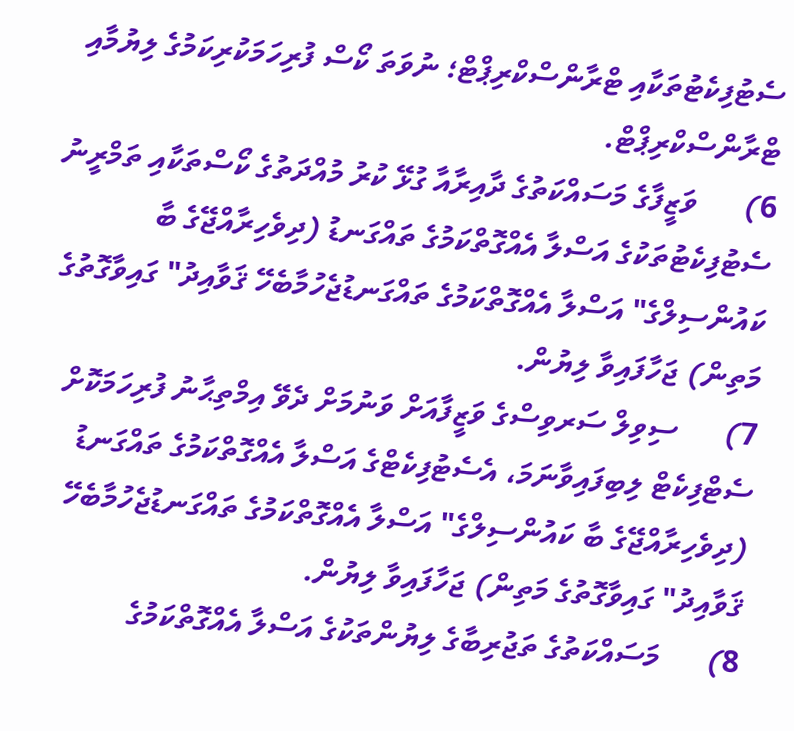ސެޓުފިކެޓުތަކާއި ޓްރާންސްކްރިޕްޓް؛ ނުވަތަ ކޯސް ފުރިހަމަކުރިކަމުގެ ލިޔުމާއި ޓްރާންސްކްރިޕްޓް.
6)      ވަޒީފާގެ މަސައްކަތުގެ ދާއިރާއާ ގުޅޭ ކުރު މުއްދަތުގެ ކޯސްތަކާއި ތަމްރީނު ސެޓުފިކެޓުތަކުގެ އަސްލާ އެއްގޮތްކަމުގެ ތައްގަނޑު (ދިވެހިރާއްޖޭގެ ބާ ކައުންސިލްގެ" އަސްލާ އެއްގޮތްކަމުގެ ތައްގަނޑުޖެހުމާބެހޭ ޤަވާއިދު" ގައިވާގޮތުގެ މަތިން) ޖަހާފައިވާ ލިޔުން.
7)      ސިވިލް ސަރވިސްގެ ވަޒީފާއަށް ވަނުމަށް ދެވޭ އިމްތިޙާނު ފުރިހަމަކޮށް ސެޓްފިކެޓް ލިބިފައިވާނަމަ، އެސެޓުފިކެޓްގެ އަސްލާ އެއްގޮތްކަމުގެ ތައްގަނޑު (ދިވެހިރާއްޖޭގެ ބާ ކައުންސިލްގެ" އަސްލާ އެއްގޮތްކަމުގެ ތައްގަނޑުޖެހުމާބެހޭ ޤަވާއިދު" ގައިވާގޮތުގެ މަތިން) ޖަހާފައިވާ ލިޔުން.
8)      މަސައްކަތުގެ ތަޖުރިބާގެ ލިޔުންތަކުގެ އަސްލާ އެއްގޮތްކަމުގެ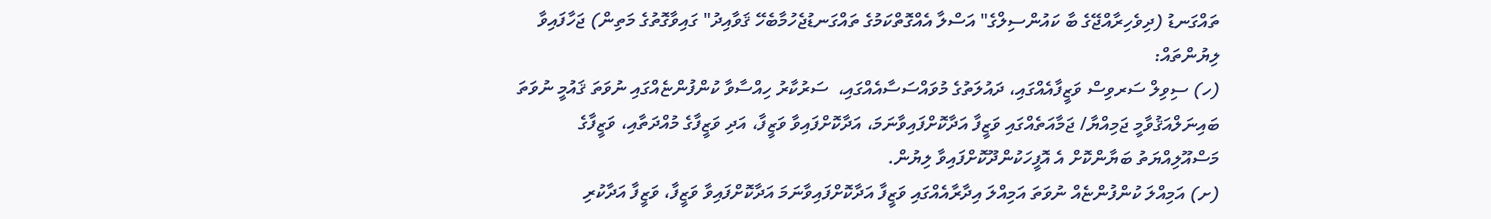ތައްގަނޑު (ދިވެހިރާއްޖޭގެ ބާ ކައުންސިލްގެ" އަސްލާ އެއްގޮތްކަމުގެ ތައްގަނޑުޖެހުމާބެހޭ ޤަވާއިދު" ގައިވާގޮތުގެ މަތިން) ޖަހާފައިވާ ލިޔުންތައް:
(ހ) ސިވިލް ސަރވިސް ވަޒީފާއެއްގައި، ދައުލަތުގެ މުވައްސަސާއެއްގައި،  ސަރުކާރު ހިއްސާވާ ކުންފުންޏެއްގައި ނުވަތަ ޤައުމީ ނުވަތަ ބައިނަލްއަޤުވާމީ ޖަމިއްޔާ/ ޖަމާއަތެއްގައި ވަޒީފާ އަދާކޮށްފައިވާނަމަ، އަދާކޮށްފައިވާ ވަޒީފާ، އަދި ވަޒީފާގެ މުއްދަތާއި، ވަޒީފާގެ މަސްއޫލިއްޔަތު ބަޔާންކޮށް އެ އޮފީހަކުންދޫކޮށްފައިވާ ލިޔުން.
(ށ) އަމިއްލަ ކުންފުންޏެއް ނުވަތަ އަމިއްލަ އިދާރާއެއްގައި ވަޒީފާ އަދާކޮށްފައިވާނަމަ އަދާކޮށްފައިވާ ވަޒީފާ، ވަޒީފާ އަދާކުރި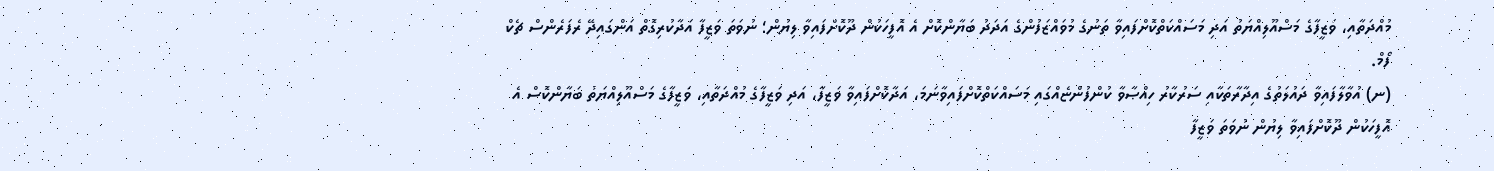މުއްދަތާއި، ވަޒީފާގެ މަސްއޫލިއްޔަތު އަދި މަސައްކަތްކޮށްފައިވާ ތަނުގެ މުވައްޒަފުންގެ އަދަދު ބަޔާންކޮށް އެ އޮފީހަކުން ދޫކޮށްފައިވާ ލިޔުން؛ ނުވަތަ ވަޒީފާ އަދާކުރިގޮތް އަންގައިދޭ ރެފަރެންސް ޗެކް ފޯމް.
(ނ) އުވާލާފައިވާ ދައުލަތުގެ އިދާރާތަކާއި ސަރުކާރު ހިއްޞާވާ ކުންފުންޏެއްގައި މަސައްކަތްކޮށްފައިވާނަމަ، އަދާކޮށްފައިވާ ވަޒީފާ، އަދި ވަޒީފާގެ މުއްދަތާއި، ވަޒީފާގެ މަސްއޫލިއްޔަތު ބަޔާންކޮސް އެ އޮފީހަކުން ދޫކޮށްފައިވާ ލިޔުން ނުވަތަ ވަޒީފާ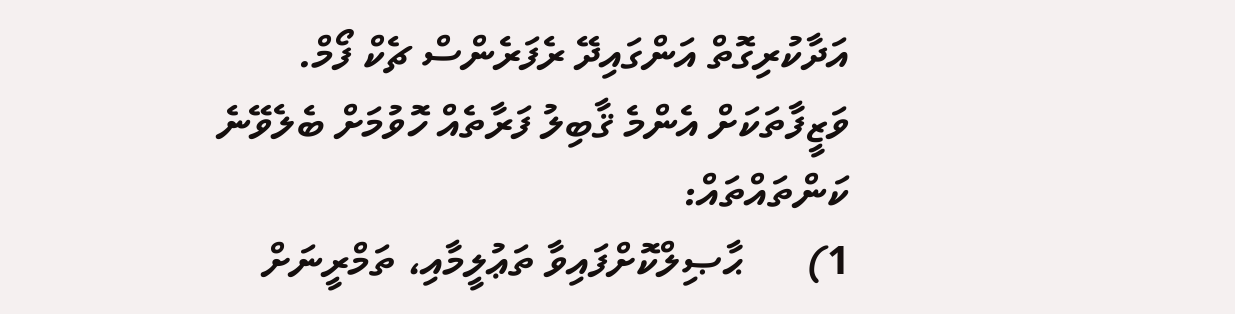އަދާކުރިގޮތް އަންގައިދޭ ރެފަރެންސް ޗެކް ފޯމް.
ވަޒީފާތަކަށް އެންމެ ޤާބިލު ފަރާތެއް ހޮވުމަށް ބެލެވޭނެ ކަންތައްތައް:
1)      ޙާޞިލްކޮށްފައިވާ ތަޢުލީމާއި، ތަމްރީނަށް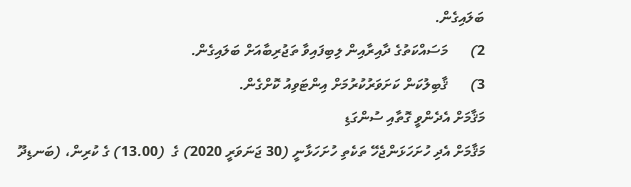ބަލައިގެން.
2)      މަސައްކަތުގެ ދާއިރާއިން ލިބިފައިވާ ތަޖުރިބާއަށް ބަލައިގެން.
3)      ޤާބިލުކަން ކަށަވަރުކުރުމަށް އިންޓަވިއު ކޮށްގެން.
މަޤާމަށް އެދެންވީ ގޮތާއި ސުންގަޑި
މަޤާމަށް އެދި ހުށަހަޅަންޖެހޭ ތަކެތި ހުށަހަޅާނީ (30 ޖަނަވަރީ 2020) ގެ  (13.00) ގެ ކުރިން، (ބަނޑިދޫ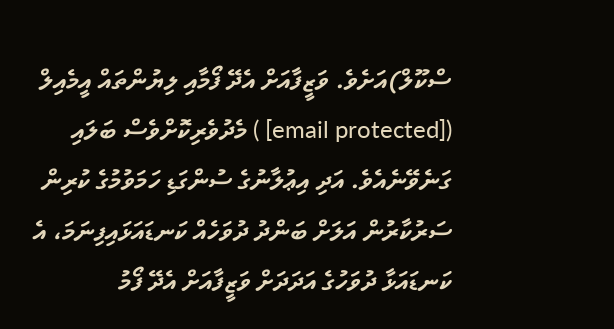ސްކޫލް)އަށެވެ. ވަޒީފާއަށް އެދޭ ފޯމާއި ލިޔުންތައް އީމެއިލް ([email protected] ) މެދުވެރިކޮށްވެސް ބަލައި ގަނެވޭނެއެވެ. އަދި އިޢުލާނުގެ ސުންގަޑި ހަމަވުމުގެ ކުރިން ސަރުކާރުން އަލަށް ބަންދު ދުވަހެއް ކަނޑައަޅައިފިނަމަ، އެ ކަނޑައަޅާ ދުވަހުގެ އަދަދަށް ވަޒީފާއަށް އެދޭ ފޯމު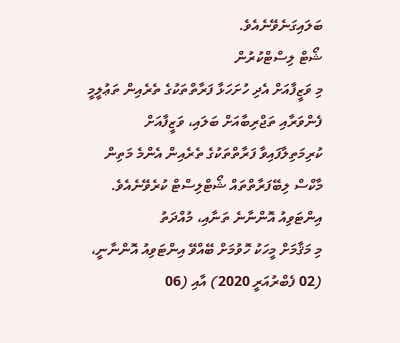ބަލައިގަނެވޭނެއެވެ.
ޝޯޓް ލިސްޓްކުރުން
މި ވަޒީފާއަށް އެދި ހުށަހަޅާ ފަރާތްތަކުގެ ތެރެއިން ތަޢުލީމީ ފެންވަރާއި ތަޖްރިބާއަށް ބަލައި، ވަޒީފާއަށް ކުރިމަތިލާފައިވާ ފަރާތްތަކުގެ ތެރެއިން އެންމެ މަތިން މާކްސް ލިބޭފަރާތްތައް ޝޯޓްލިސްޓް ކުރެވޭނެއެވެ.
އިންޓަވިއު އޮންނާނެ ތަނާއި، މުއްދަތު
މި މަޤާމަށް މީހަކު ހޮވުމަށް ބޭއްވޭ އިންޓަވިއު އޮންނާނީ، (02 ފެބްރުއަރީ 2020) އާއި (06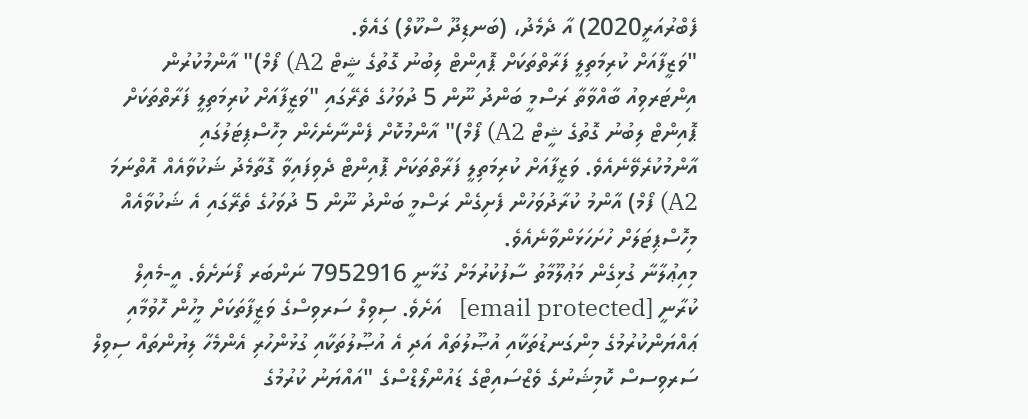ފެބްރުއަރީ2020) އާ ދެމެދު، (ބަނޑިދޫ ސްކޫލް) ގައެވެ.
"ވަޒީފާއަށް ކުރިމަތިލީ ފަރާތްތަކަށް ޕޮއިންޓް ލިބުނު ގޮތުގެ ޝީޓް A2) ފޯމް)" އާންމުކުރުން
އިންޓަރވިއު ބާއްވާތާ ރަސްމީ ބަންދު ނޫން 5 ދުވަހުގެ ތެރޭގައި "ވަޒީފާއަށް ކުރިމަތިލީ ފަރާތްތަކަށް ޕޮއިންޓް ލިބުނު ގޮތުގެ ޝީޓް A2) ފޯމް)" އާންމުކޮށް ފެންނާނެހެން މިހޮސްޕިޓަލުގައި އާންމުކުރެވޭނެއެވެ. ވަޒީފާއަށް ކުރިމަތިލީ ފަރާތްތަކަށް ޕޮއިންޓް ދެވިފައިވާ ގޮތާމެދު ޝަކުވާއެއް އޮތްނަމަ A2) ފޯމް) އާންމު ކުރާދުވަހުން ފެށިގެން ރަސްމީ ބަންދު ނޫން 5 ދުވަހުގެ ތެރޭގައި އެ ޝަކުވާއެއް މިހޮސްޕިޓަލަށް ހުށަހަޅަންވާނެއެވެ.
މިއިޢުލާނާ ގުޅިގެން މަޢުލޫމާތު ސާފުކުރުމަށް ގުޅާނީ 7952916 ނަންބަރ ފޯނަށެވެ. އީ-މެއިލް ކުރާނީ [email protected]   އަށެވެ. ސިވިލް ސަރވިސްގެ ވަޒީފާތަކަށް މީހުން ހޮވުމާއި ޢައްޔަންކުރުމުގެ މިންގަނޑުތަކާއި އުޞޫލުތައް އަދި އެ އުޞޫލުތަކާއި ގުޅުންހުރި އެންމެހާ ލިޔުންތައް ސިވިލް ސަރވިސސް ކޮމިޝަނުގެ ވެޒްސައިޓްގެ ޑައުންލޯޑްސްގެ "އައްޔަނު ކުރުމުގެ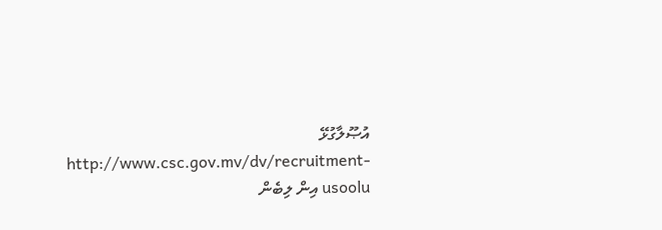އުޞޫލާގުޅޭ  http://www.csc.gov.mv/dv/recruitment-usoolu އިން ލިބެން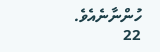ހުންނާނެއެވެ.
22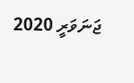ޖަނަވަރީ 2020